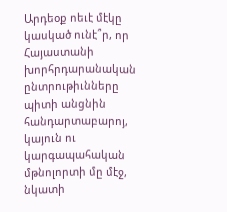Արդեօք ոեւէ մէկը կասկած ունէ՞ր, որ Հայաստանի խորհրդարանական ընտրութիւնները պիտի անցնին հանդարտաբարոյ, կայուն ու կարգապահական մթնոլորտի մը մէջ, նկատի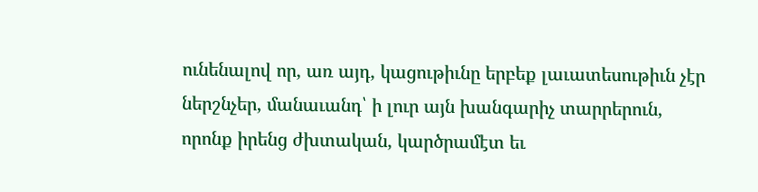ունենալով որ, առ այդ, կացութիւնը երբեք լաւատեսութիւն չէր ներշնչեր, մանաւանդ՝ ի լուր այն խանգարիչ տարրերուն, որոնք իրենց ժխտական, կարծրամէտ եւ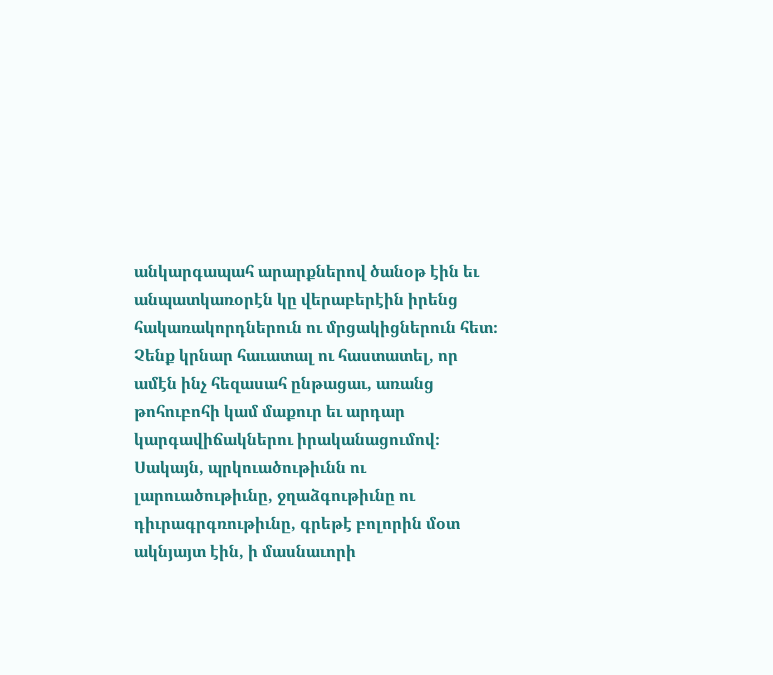անկարգապահ արարքներով ծանօթ էին եւ անպատկառօրէն կը վերաբերէին իրենց հակառակորդներուն ու մրցակիցներուն հետ։
Չենք կրնար հաւատալ ու հաստատել, որ ամէն ինչ հեզասահ ընթացաւ, առանց թոհուբոհի կամ մաքուր եւ արդար կարգավիճակներու իրականացումով։
Սակայն, պրկուածութիւնն ու լարուածութիւնը, ջղաձգութիւնը ու դիւրագրգռութիւնը, գրեթէ բոլորին մօտ ակնյայտ էին, ի մասնաւորի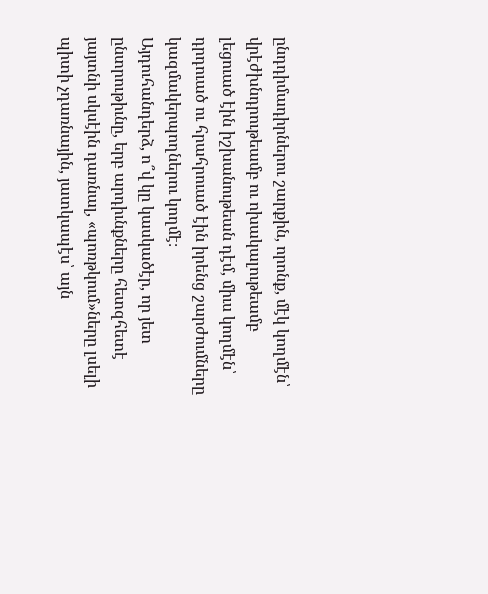ընդդիմադիրներու շարքին, որոնք, մէկ կողմէն՝ վրէժխնդրութեամբ ու ոխակալութեամբ լեցուած էին իշխանութեան դէմ, միւս կողմէն՝ դրդուած ու հրահրուած էին իրենց շարժումները կազմակերպողներու կողմէ։
Այդուհանդերձ, ո՞վ կը կասկածէր, որ յետ ընտրութիւնը, երբ արդիւնքները հետզհետէ յայտնի սկսէին դառնալ, «պոռթկում»ները լսելի պիտի չդառնային, յատկապէս՝ այն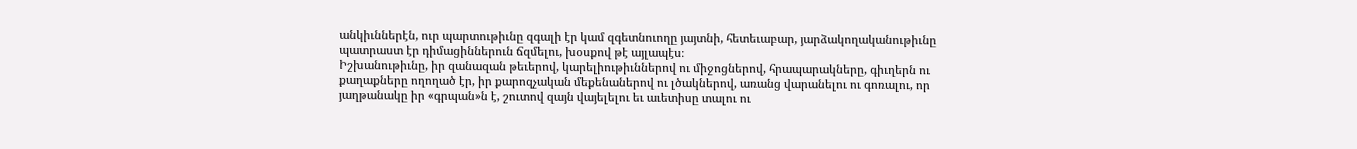անկիւններէն, ուր պարտութիւնը զգալի էր կամ զգետնուողը յայտնի, հետեւաբար, յարձակողականութիւնը պատրաստ էր դիմացիններուն ճզմելու, խօսքով թէ այլապէս։
Իշխանութիւնը, իր զանազան թեւերով, կարելիութիւններով ու միջոցներով, հրապարակները, գիւղերն ու քաղաքները ողողած էր, իր քարոզչական մեքենաներով ու լծակներով, առանց վարանելու ու գոռալու, որ յաղթանակը իր «գրպան»ն է, շուտով զայն վայելելու եւ աւետիսը տալու ու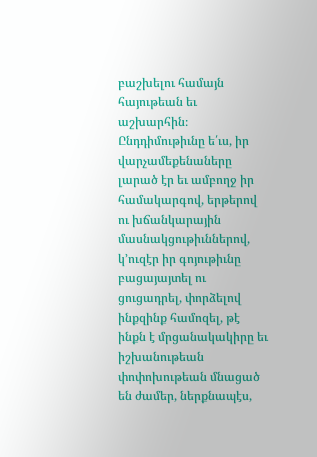բաշխելու համայն հայութեան եւ աշխարհին։
Ընդդիմութիւնը ե՛ւս, իր վարչամեքենաները լարած էր եւ ամբողջ իր համակարգով, երթերով ու խճանկարային մասնակցութիւններով, կ’ուզէր իր գոյութիւնը բացայայտել ու ցուցադրել, փորձելով ինքզինք համոզել, թէ ինքն է մրցանակակիրը եւ իշխանութեան փոփոխութեան մնացած են ժամեր, ներքնապէս,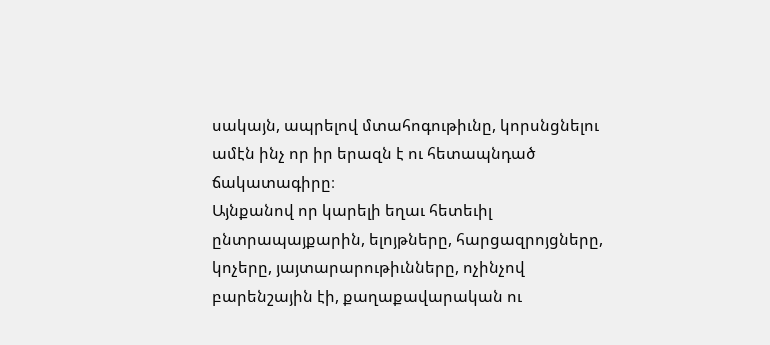սակայն, ապրելով մտահոգութիւնը, կորսնցնելու ամէն ինչ որ իր երազն է ու հետապնդած ճակատագիրը։
Այնքանով որ կարելի եղաւ հետեւիլ ընտրապայքարին, ելոյթները, հարցազրոյցները, կոչերը, յայտարարութիւնները, ոչինչով բարենշային էի, քաղաքավարական ու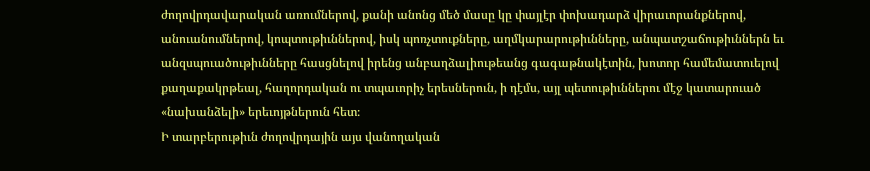ժողովրդավարական առումներով, քանի անոնց մեծ մասը կը փայլէր փոխադարձ վիրաւորանքներով, անուանումներով, կոպտութիւններով, իսկ պոռչտուքները, աղմկարարութիւնները, անպատշաճութիւններն եւ անզսպուածութիւնները հասցնելով իրենց անբաղձալիութեանց գագաթնակէտին, խոտոր համեմատուելով քաղաքակրթեալ, հաղորդական ու տպաւորիչ երեսներուն, ի դէմս, այլ պետութիւններու մէջ կատարուած «նախանձելի» երեւոյթներուն հետ։
Ի տարբերութիւն ժողովրդային այս վանողական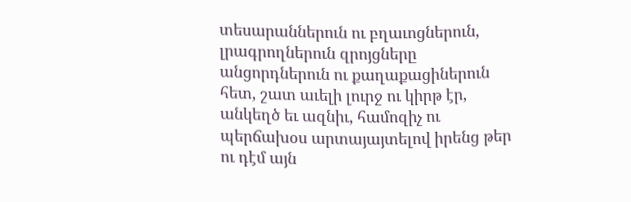տեսարաններուն ու բղաւոցներուն, լրագրողներուն զրոյցները անցորդներուն ու քաղաքացիներուն հետ, շատ աւելի լուրջ ու կիրթ էր, անկեղծ եւ ազնիւ, համոզիչ ու պերճախօս արտայայտելով իրենց թեր ու դէմ այն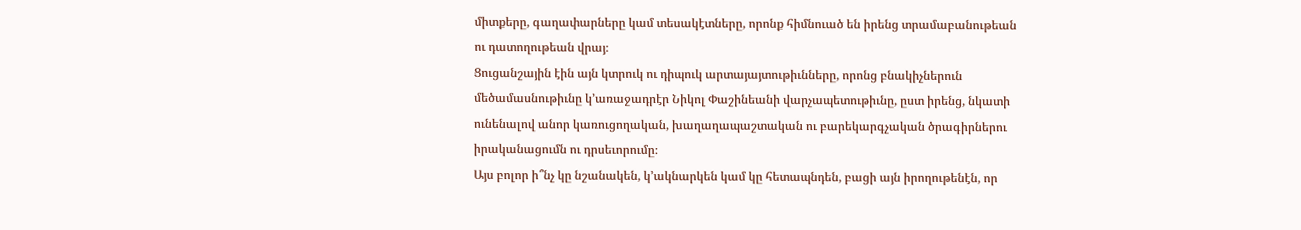միտքերը, գաղափարները կամ տեսակէտները, որոնք հիմնուած են իրենց տրամաբանութեան ու դատողութեան վրայ։
Ցուցանշային էին այն կտրուկ ու դիպուկ արտայայտութիւնները, որոնց բնակիչներուն մեծամասնութիւնը կ’առաջադրէր Նիկոլ Փաշինեանի վարչապետութիւնը, ըստ իրենց, նկատի ունենալով անոր կառուցողական, խաղաղապաշտական ու բարեկարգչական ծրագիրներու իրականացումն ու դրսեւորումը։
Այս բոլոր ի՞նչ կը նշանակեն, կ’ակնարկեն կամ կը հետապնդեն, բացի այն իրողութենէն, որ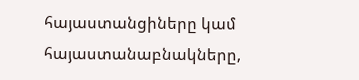հայաստանցիները կամ հայաստանաբնակները,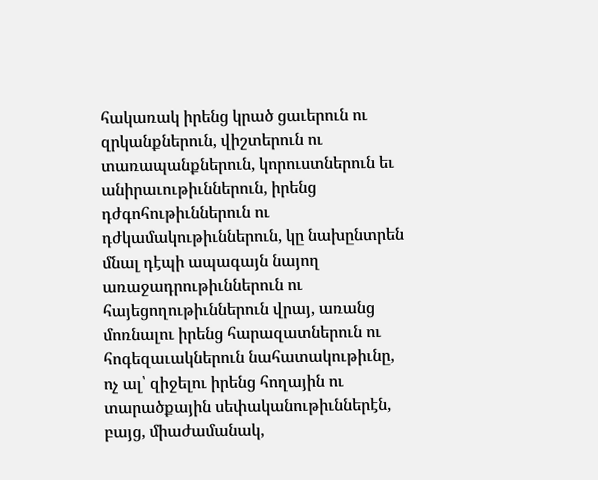հակառակ իրենց կրած ցաւերուն ու զրկանքներուն, վիշտերուն ու տառապանքներուն, կորուստներուն եւ անիրաւութիւններուն, իրենց դժգոհութիւններուն ու դժկամակութիւններուն, կը նախընտրեն մնալ դէպի ապագայն նայող առաջադրութիւններուն ու հայեցողութիւններուն վրայ, առանց մոռնալու իրենց հարազատներուն ու հոգեզաւակներուն նահատակութիւնը, ոչ ալ՝ զիջելու իրենց հողային ու տարածքային սեփականութիւններէն, բայց, միաժամանակ,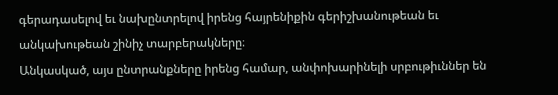գերադասելով եւ նախընտրելով իրենց հայրենիքին գերիշխանութեան եւ անկախութեան շինիչ տարբերակները։
Անկասկած, այս ընտրանքները իրենց համար, անփոխարինելի սրբութիւններ են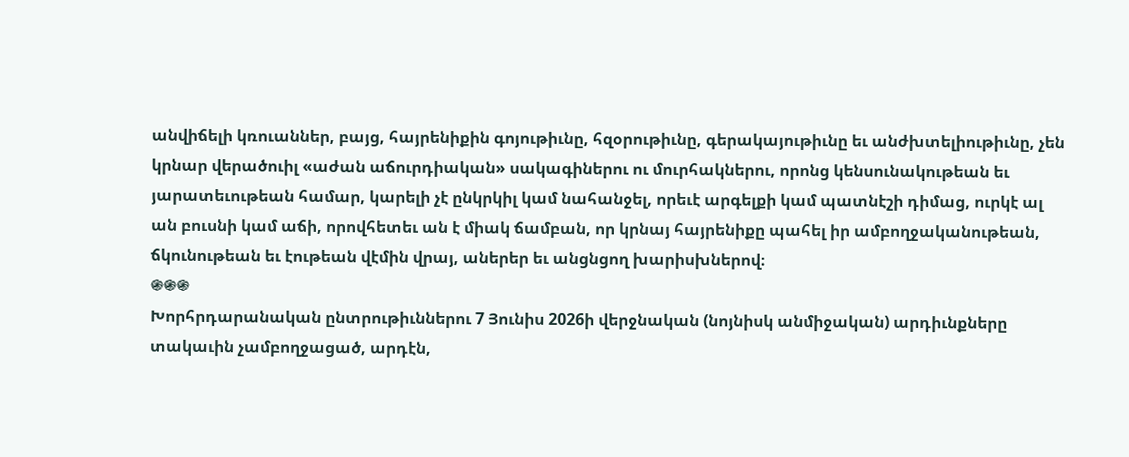անվիճելի կռուաններ, բայց, հայրենիքին գոյութիւնը, հզօրութիւնը, գերակայութիւնը եւ անժխտելիութիւնը, չեն կրնար վերածուիլ «աժան աճուրդիական» սակագիներու ու մուրհակներու, որոնց կենսունակութեան եւ յարատեւութեան համար, կարելի չէ ընկրկիլ կամ նահանջել, որեւէ արգելքի կամ պատնէշի դիմաց, ուրկէ ալ ան բուսնի կամ աճի, որովհետեւ ան է միակ ճամբան, որ կրնայ հայրենիքը պահել իր ամբողջականութեան, ճկունութեան եւ էութեան վէմին վրայ, աներեր եւ անցնցող խարիսխներով։
֍֍֍
Խորհրդարանական ընտրութիւններու 7 Յունիս 2026ի վերջնական (նոյնիսկ անմիջական) արդիւնքները տակաւին չամբողջացած, արդէն,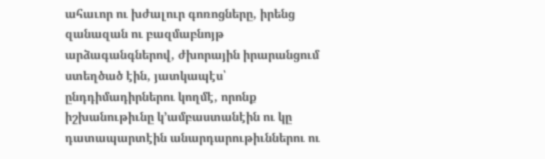ահաւոր ու խժալուր գոռոցները, իրենց զանազան ու բազմաբնոյթ արձագանգներով, ժխորային իրարանցում ստեղծած էին, յատկապէս՝ ընդդիմադիրներու կողմէ, որոնք իշխանութիւնը կ’ամբաստանէին ու կը դատապարտէին անարդարութիւններու ու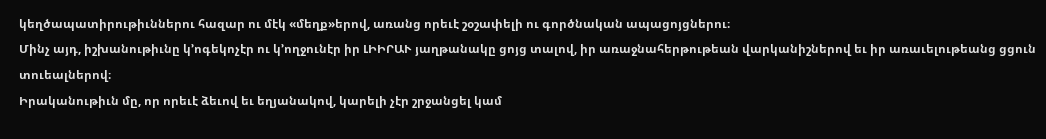կեղծապատիրութիւններու հազար ու մէկ «մեղք»երով, առանց որեւէ շօշափելի ու գործնական ապացոյցներու։
Մինչ այդ, իշխանութիւնը կ’ոգեկոչէր ու կ’ողջունէր իր ԼԻԻՐԱՒ յաղթանակը ցոյց տալով, իր առաջնահերթութեան վարկանիշներով եւ իր առաւելութեանց ցցուն տուեալներով։
Իրականութիւն մը, որ որեւէ ձեւով եւ եղյանակով, կարելի չէր շրջանցել կամ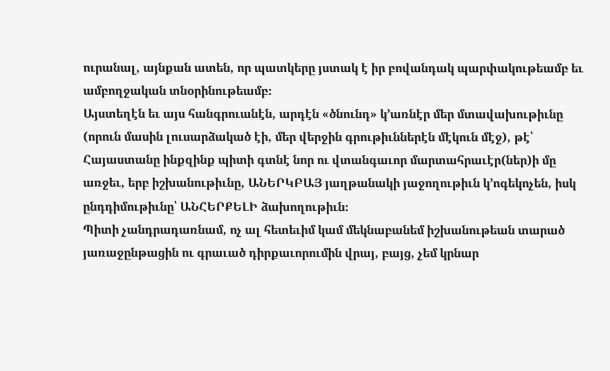ուրանալ, այնքան ատեն, որ պատկերը յստակ է իր բովանդակ պարփակութեամբ եւ ամբողջական տնօրինութեամբ։
Այստեղէն եւ այս հանգրուանէն, արդէն «ծնունդ» կ’առնէր մեր մտավախութիւնը (որուն մասին լուսարձակած էի, մեր վերջին գրութիւններէն մէկուն մէջ), թէ՝ Հայաստանը ինքզինք պիտի գտնէ նոր ու վտանգաւոր մարտահրաւէր(ներ)ի մը առջեւ, երբ իշխանութիւնը, ԱՆԵՐԿԲԱՅ յաղթանակի յաջողութիւն կ’ոգեկոչեն, իսկ ընդդիմութիւնը՝ ԱՆՀԵՐՔԵԼԻ ձախողութիւն։
Պիտի չանդրադառնամ, ոչ ալ հետեւիմ կամ մեկնաբանեմ իշխանութեան տարած յառաջընթացին ու գրաւած դիրքաւորումին վրայ, բայց, չեմ կրնար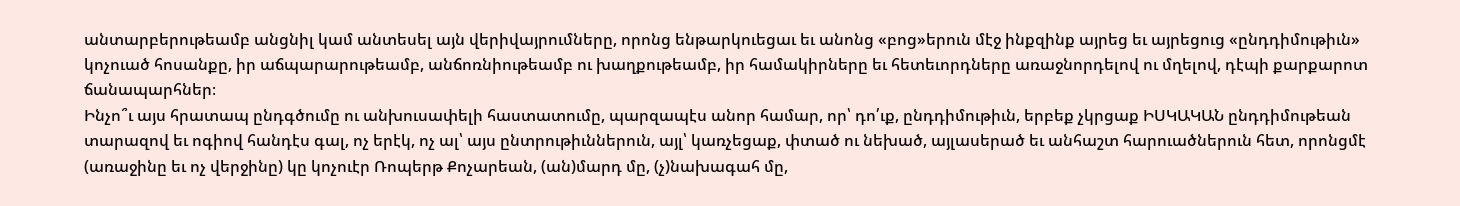անտարբերութեամբ անցնիլ կամ անտեսել այն վերիվայրումները, որոնց ենթարկուեցաւ եւ անոնց «բոց»երուն մէջ ինքզինք այրեց եւ այրեցուց «ընդդիմութիւն» կոչուած հոսանքը, իր աճպարարութեամբ, անճոռնիութեամբ ու խաղքութեամբ, իր համակիրները եւ հետեւորդները առաջնորդելով ու մղելով, դէպի քարքարոտ ճանապարհներ։
Ինչո՞ւ այս հրատապ ընդգծումը ու անխուսափելի հաստատումը, պարզապէս անոր համար, որ՝ դո՛ւք, ընդդիմութիւն, երբեք չկրցաք ԻՍԿԱԿԱՆ ընդդիմութեան տարազով եւ ոգիով հանդէս գալ, ոչ երէկ, ոչ ալ՝ այս ընտրութիւններուն, այլ՝ կառչեցաք, փտած ու նեխած, այլասերած եւ անհաշտ հարուածներուն հետ, որոնցմէ (առաջինը եւ ոչ վերջինը) կը կոչուէր Ռոպերթ Քոչարեան, (ան)մարդ մը, (չ)նախագահ մը,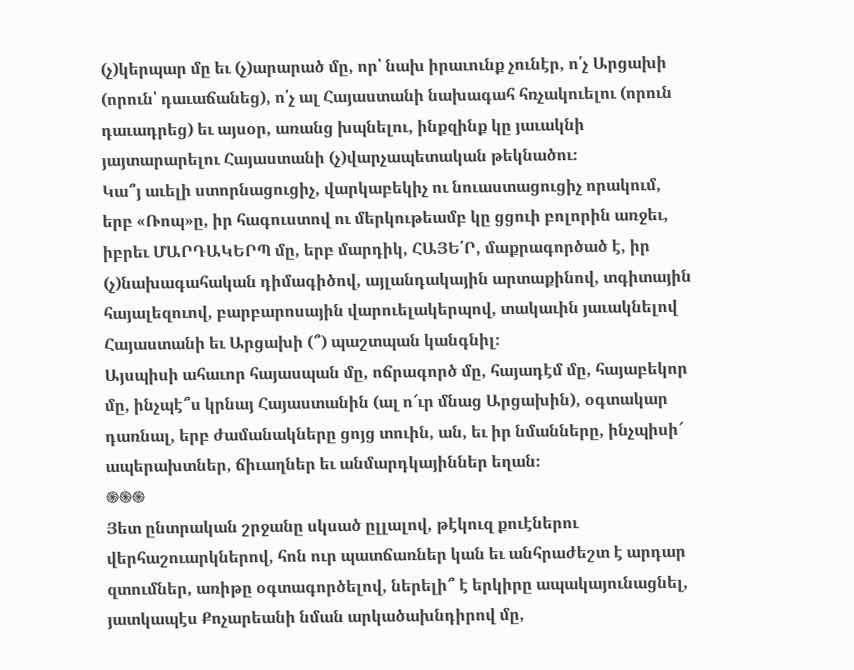(չ)կերպար մը եւ (չ)արարած մը, որ՝ նախ իրաւունք չունէր, ո՛չ Արցախի (որուն՝ դաւաճանեց), ո՛չ ալ Հայաստանի նախագահ հռչակուելու (որուն դաւադրեց) եւ այսօր, առանց խպնելու, ինքզինք կը յաւակնի յայտարարելու Հայաստանի (չ)վարչապետական թեկնածու։
Կա՞յ աւելի ստորնացուցիչ, վարկաբեկիչ ու նուաստացուցիչ որակում, երբ «Ռոպ»ը, իր հագուստով ու մերկութեամբ կը ցցուի բոլորին առջեւ, իբրեւ ՄԱՐԴԱԿԵՐՊ մը, երբ մարդիկ, ՀԱՅԵ՛Ր, մաքրագործած է, իր (չ)նախագահական դիմագիծով, այլանդակային արտաքինով, տգիտային հայալեզուով, բարբարոսային վարուելակերպով, տակաւին յաւակնելով Հայաստանի եւ Արցախի (՞) պաշտպան կանգնիլ։
Այսպիսի ահաւոր հայասպան մը, ոճրագործ մը, հայադէմ մը, հայաբեկոր մը, ինչպէ՞ս կրնայ Հայաստանին (ալ ո՜ւր մնաց Արցախին), օգտակար դառնալ, երբ ժամանակները ցոյց տուին, ան, եւ իր նմանները, ինչպիսի՜ ապերախտներ, ճիւաղներ եւ անմարդկայիններ եղան։
֍֍֍
Յետ ընտրական շրջանը սկսած ըլլալով, թէկուզ քուէներու վերհաշուարկներով, հոն ուր պատճառներ կան եւ անհրաժեշտ է արդար զտումներ, առիթը օգտագործելով, ներելի՞ է երկիրը ապակայունացնել, յատկապէս Քոչարեանի նման արկածախնդիրով մը,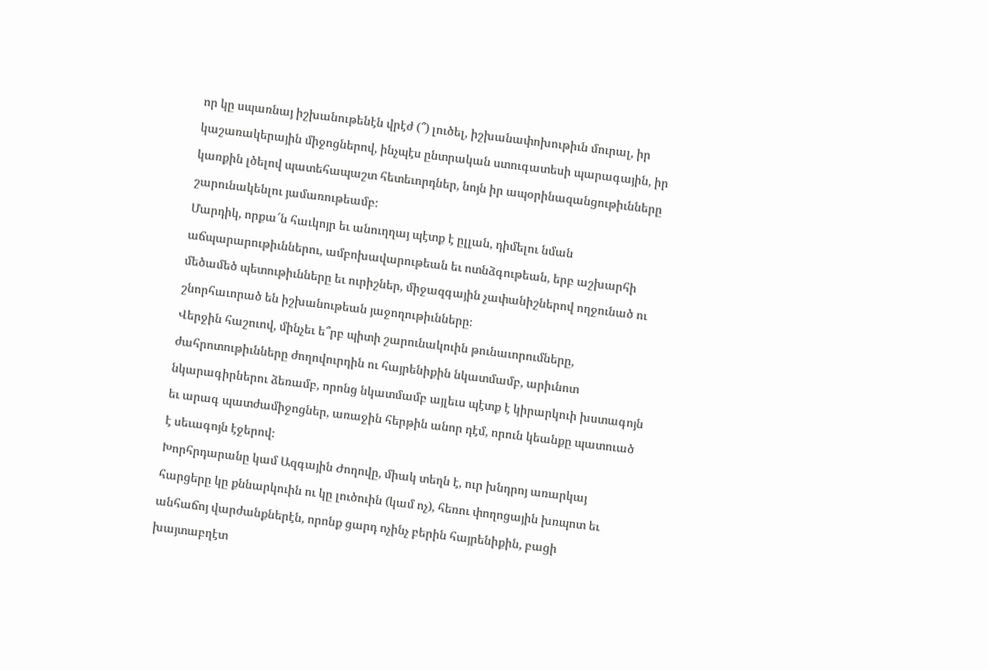որ կը սպառնայ իշխանութենէն վրէժ (՞) լուծել, իշխանափոխութիւն մուրալ, իր կաշառակերային միջոցներով, ինչպէս ընտրական ստուգատեսի պարագային, իր կառքին լծելով պատեհապաշտ հետեւորդներ, նոյն իր ապօրինազանցութիւնները շարունակենլու յամառութեամբ։
Մարդիկ, որքա՜ն հաւկոյր եւ անուղղայ պէտք է ըլլան, դիմելու նման աճպարարութիւններու, ամբոխավարութեան եւ ոտնձգութեան, երբ աշխարհի մեծամեծ պետութիւնները եւ ուրիշներ, միջազգային չափանիշներով ողջունած ու շնորհաւորած են իշխանութեան յաջողութիւնները։
Վերջին հաշուով, մինչեւ ե՞րբ պիտի շարունակուին թունաւորումները, ժահրոտութիւնները ժողովուրդին ու հայրենիքին նկատմամբ, արիւնոտ նկարագիրներու ձեռամբ, որոնց նկատմամբ այլեւս պէտք է կիրարկուի խստագոյն եւ արագ պատժամիջոցներ, առաջին հերթին անոր դէմ, որուն կեանքը պատուած է սեւագոյն էջերով։
Խորհրդարանը կամ Ազգային Ժողովը, միակ տեղն է, ուր խնդրոյ առարկայ հարցերը կը քննարկուին ու կը լուծուին (կամ ոչ), հեռու փողոցային խռպոտ եւ անհաճոյ վարժանքներէն, որոնք ցարդ ոչինչ բերին հայրենիքին, բացի խայտաբղէտ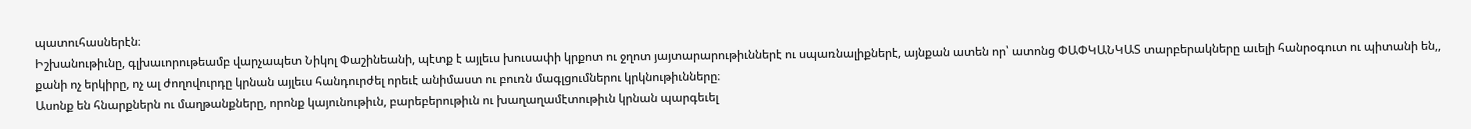պատուհասներէն։
Իշխանութիւնը, գլխաւորութեամբ վարչապետ Նիկոլ Փաշինեանի, պէտք է այլեւս խուսափի կրքոտ ու ջղոտ յայտարարութիւններէ ու սպառնալիքներէ, այնքան ատեն որ՝ ատոնց ՓԱՓԿԱՆԿԱՏ տարբերակները աւելի հանրօգուտ ու պիտանի են,, քանի ոչ երկիրը, ոչ ալ ժողովուրդը կրնան այլեւս հանդուրժել որեւէ անիմաստ ու բուռն մագլցումներու կրկնութիւնները։
Ասոնք են հնարքներն ու մաղթանքները, որոնք կայունութիւն, բարեբերութիւն ու խաղաղամէտութիւն կրնան պարգեւել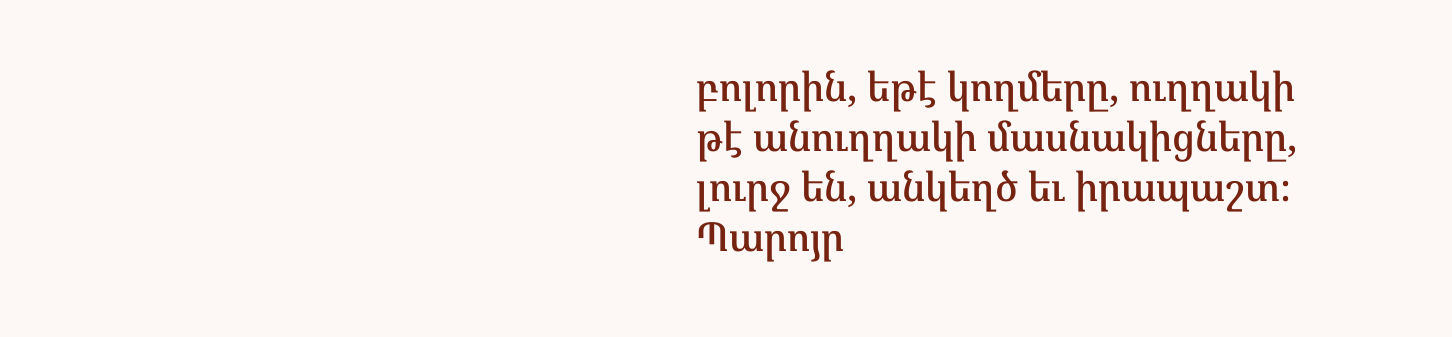բոլորին, եթէ կողմերը, ուղղակի թէ անուղղակի մասնակիցները, լուրջ են, անկեղծ եւ իրապաշտ։
Պարոյր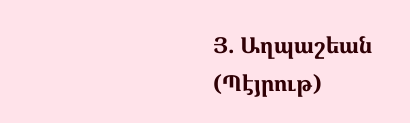Յ. Աղպաշեան
(Պէյրութ)